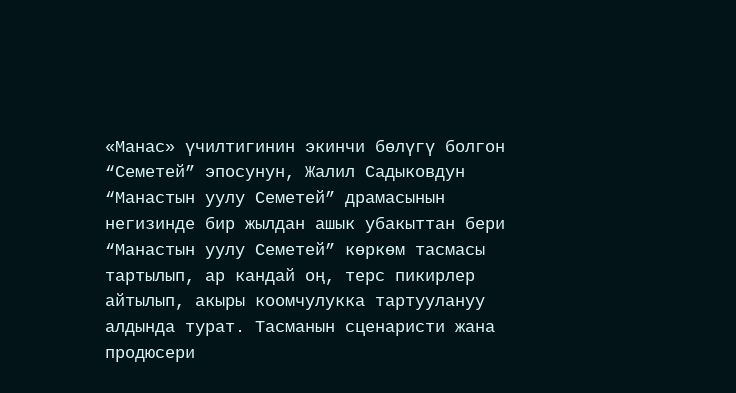«Манас» үчилтигинин экинчи бөлүгү болгон “Семетей” эпосунун, Жалил Садыковдун “Манастын уулу Семетей” драмасынын негизинде бир жылдан ашык убакыттан бери “Манастын уулу Семетей” көркөм тасмасы тартылып, ар кандай оң, терс пикирлер айтылып, акыры коомчулукка тартуулануу алдында турат. Тасманын сценаристи жана продюсери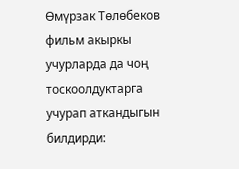Өмүрзак Төлөбеков фильм акыркы учурларда да чоң тоскоолдуктарга учурап аткандыгын билдирди: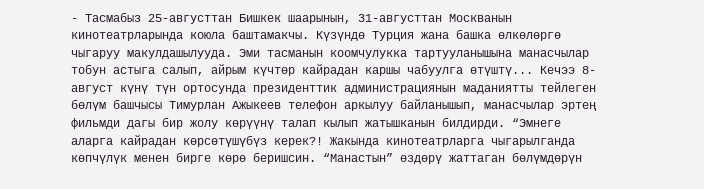- Тасмабыз 25-августтан Бишкек шаарынын, 31-августтан Москванын кинотеатрларында коюла баштамакчы. Күзүндө Турция жана башка өлкөлөргө чыгаруу макулдашылууда. Эми тасманын коомчулукка тартууланышына манасчылар тобун астыга салып, айрым күчтөр кайрадан каршы чабуулга өтүштү... Кечээ 8-август күнү түн ортосунда президенттик администрациянын маданиятты тейлеген бөлүм башчысы Тимурлан Ажыкеев телефон аркылуу байланышып, манасчылар эртең фильмди дагы бир жолу көрүүнү талап кылып жатышканын билдирди. “Эмнеге аларга кайрадан көрсөтүшүбүз керек?! Жакында кинотеатрларга чыгарылганда көпчүлүк менен бирге көрө беришсин. “Манастын” өздөрү жаттаган бөлүмдөрүн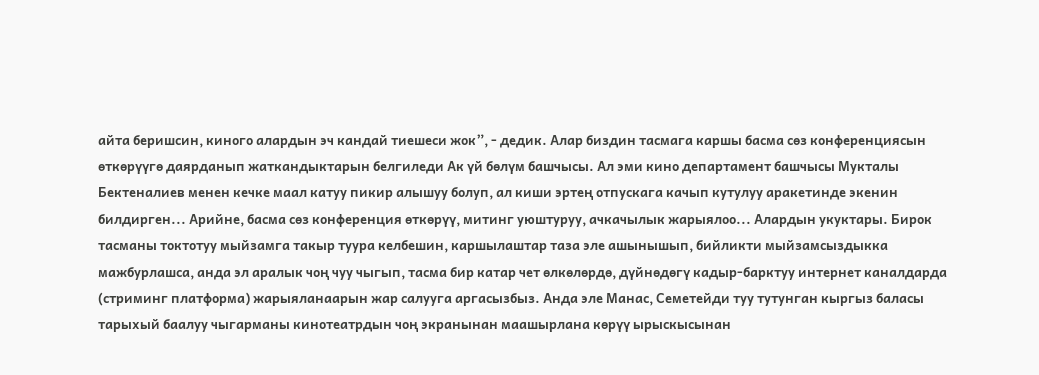айта беришсин, киного алардын эч кандай тиешеси жок”, - дедик. Алар биздин тасмага каршы басма сөз конференциясын өткөрүүгө даярданып жаткандыктарын белгиледи Ак үй бөлүм башчысы. Ал эми кино департамент башчысы Мукталы Бектеналиев менен кечке маал катуу пикир алышуу болуп, ал киши эртең отпускага качып кутулуу аракетинде экенин билдирген... Арийне, басма сөз конференция өткөрүү, митинг уюштуруу, ачкачылык жарыялоо... Алардын укуктары. Бирок тасманы токтотуу мыйзамга такыр туура келбешин, каршылаштар таза эле ашынышып, бийликти мыйзамсыздыкка мажбурлашса, анда эл аралык чоң чуу чыгып, тасма бир катар чет өлкөлөрдө, дүйнөдөгү кадыр-барктуу интернет каналдарда (стриминг платформа) жарыяланаарын жар салууга аргасызбыз. Анда эле Манас, Семетейди туу тутунган кыргыз баласы тарыхый баалуу чыгарманы кинотеатрдын чоң экранынан маашырлана көрүү ырыскысынан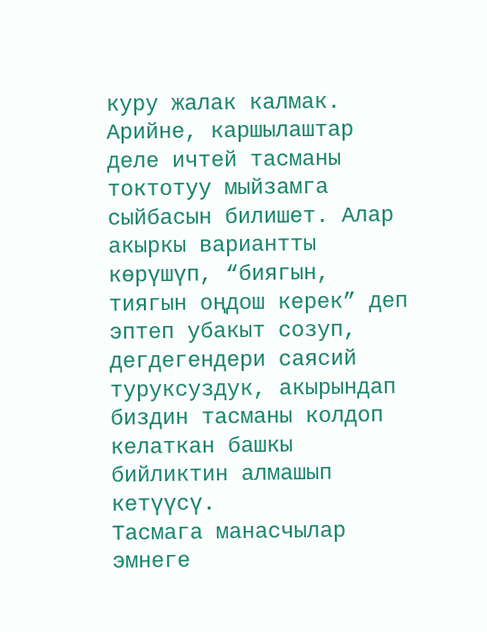куру жалак калмак. Арийне, каршылаштар деле ичтей тасманы токтотуу мыйзамга сыйбасын билишет. Алар акыркы вариантты көрүшүп, “биягын, тиягын оңдош керек” деп эптеп убакыт созуп, дегдегендери саясий туруксуздук, акырындап биздин тасманы колдоп келаткан башкы бийликтин алмашып кетүүсү.
Тасмага манасчылар эмнеге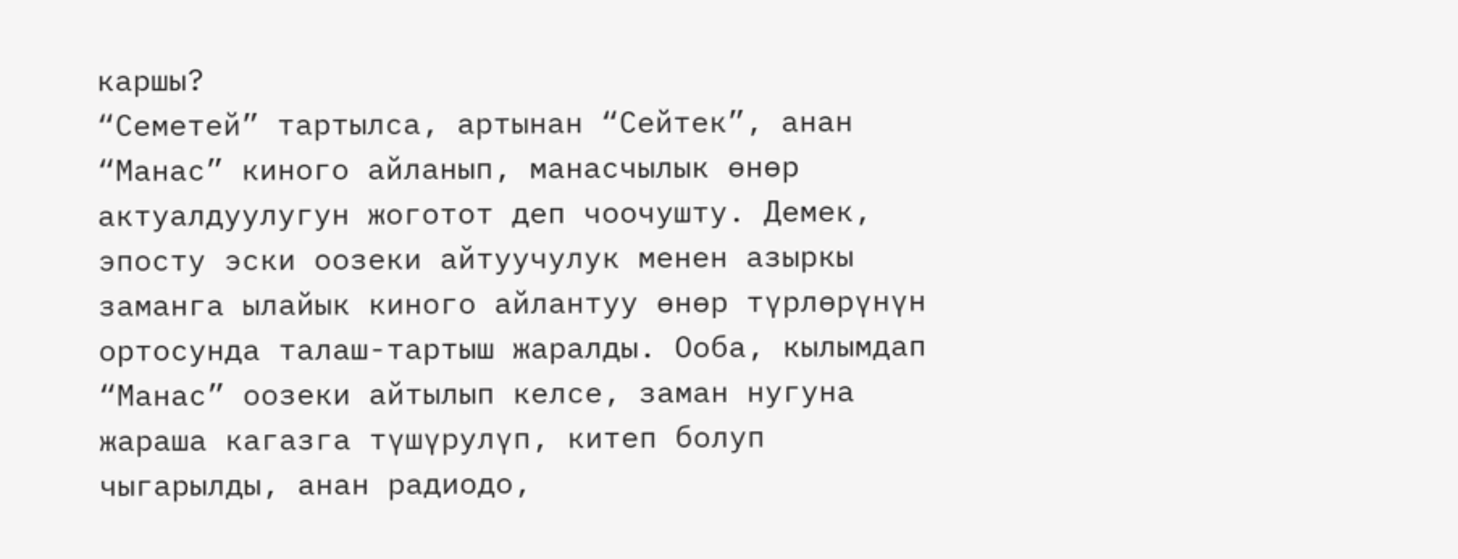каршы?
“Семетей” тартылса, артынан “Сейтек”, анан “Манас” киного айланып, манасчылык өнөр актуалдуулугун жоготот деп чоочушту. Демек, эпосту эски оозеки айтуучулук менен азыркы заманга ылайык киного айлантуу өнөр түрлөрүнүн ортосунда талаш-тартыш жаралды. Ооба, кылымдап “Манас” оозеки айтылып келсе, заман нугуна жараша кагазга түшүрулүп, китеп болуп чыгарылды, анан радиодо,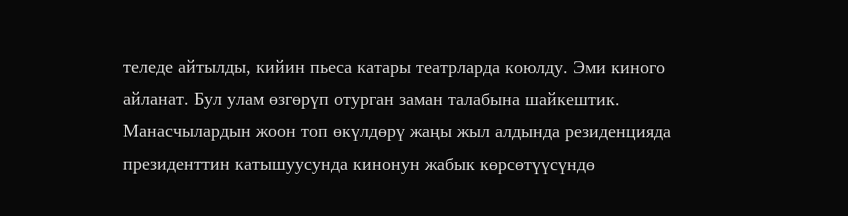теледе айтылды, кийин пьеса катары театрларда коюлду. Эми киного айланат. Бул улам өзгөрүп отурган заман талабына шайкештик.
Манасчылардын жоон топ өкүлдөрү жаңы жыл алдында резиденцияда президенттин катышуусунда кинонун жабык көрсөтүүсүндө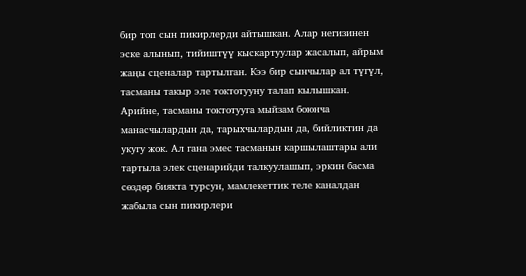бир топ сын пикирлерди айтышкан. Алар негизинен эске алынып, тийиштүү кыскартуулар жасалып, айрым жаңы сценалар тартылган. Кээ бир сынчылар ал түгүл, тасманы такыр эле токтотууну талап кылышкан. Арийне, тасманы токтотууга мыйзам боюнча манасчылардын да, тарыхчылардын да, бийликтин да укугу жок. Ал гана эмес тасманын каршылаштары али тартыла элек сценарийди талкуулашып, эркин басма сөздөр биякта турсун, мамлекеттик теле каналдан жабыла сын пикирлери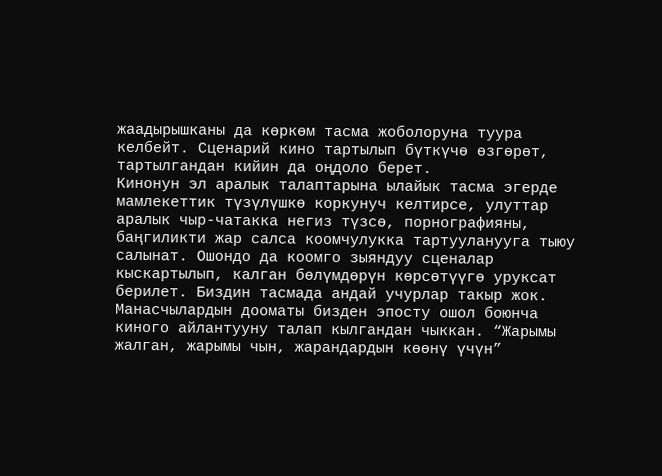жаадырышканы да көркөм тасма жоболоруна туура келбейт. Сценарий кино тартылып бүткүчө өзгөрөт, тартылгандан кийин да оңдоло берет.
Кинонун эл аралык талаптарына ылайык тасма эгерде мамлекеттик түзүлүшкө коркунуч келтирсе, улуттар аралык чыр-чатакка негиз түзсө, порнографияны, баңгиликти жар салса коомчулукка тартууланууга тыюу салынат. Ошондо да коомго зыяндуу сценалар кыскартылып, калган бөлүмдөрүн көрсөтүүгө уруксат берилет. Биздин тасмада андай учурлар такыр жок.
Манасчылардын дооматы бизден эпосту ошол боюнча киного айлантууну талап кылгандан чыккан. “Жарымы жалган, жарымы чын, жарандардын көөнү үчүн”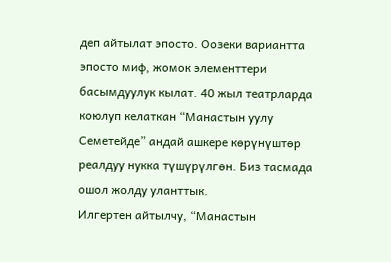деп айтылат эпосто. Оозеки вариантта эпосто миф, жомок элементтери басымдуулук кылат. 40 жыл театрларда коюлуп келаткан “Манастын уулу Семетейде” андай ашкере көрүнүштөр реалдуу нукка түшүрүлгөн. Биз тасмада ошол жолду уланттык.
Илгертен айтылчу, “Манастын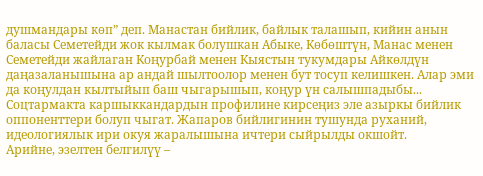душмандары көп” деп. Манастан бийлик, байлык талашып, кийин анын баласы Семетейди жок кылмак болушкан Абыке, Көбөштүн, Манас менен Семетейди жайлаган Коңурбай менен Кыястын тукумдары Айкөлдүн даңазаланышына ар андай шылтоолор менен бут тосуп келишкен. Алар эми да коңулдан кылтыйып баш чыгарышып, коңур үн салышпадыбы...
Соцтармакта каршыккандардын профилине кирсеңиз эле азыркы бийлик оппоненттери болуп чыгат. Жапаров бийлигинин тушунда руханий, идеологиялык ири окуя жаралышына ичтери сыйрылды окшойт.
Арийне, эзелтен белгилүү –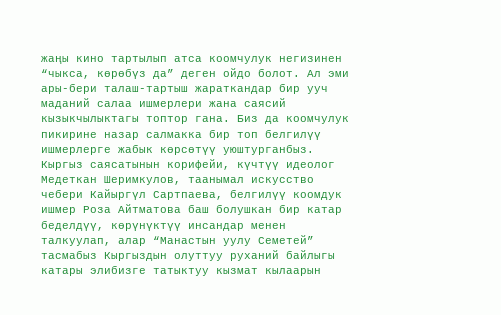жаңы кино тартылып атса коомчулук негизинен “чыкса, көрөбүз да” деген ойдо болот. Ал эми ары-бери талаш-тартыш жараткандар бир ууч маданий салаа ишмерлери жана саясий кызыкчылыктагы топтор гана. Биз да коомчулук пикирине назар салмакка бир топ белгилүү ишмерлерге жабык көрсөтүү уюштурганбыз. Кыргыз саясатынын корифейи, күчтүү идеолог Медеткан Шеримкулов, таанымал искусство чебери Кайыргүл Сартпаева, белгилүү коомдук ишмер Роза Айтматова баш болушкан бир катар беделдүү, көрүнүктүү инсандар менен талкуулап, алар “Манастын уулу Семетей” тасмабыз Кыргыздын олуттуу руханий байлыгы катары элибизге татыктуу кызмат кылаарын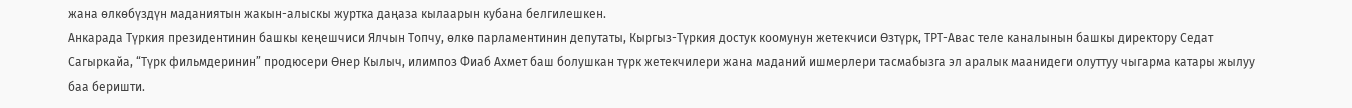жана өлкөбүздүн маданиятын жакын-алыскы журтка даңаза кылаарын кубана белгилешкен.
Анкарада Түркия президентинин башкы кеңешчиси Ялчын Топчу, өлкө парламентинин депутаты, Кыргыз-Түркия достук коомунун жетекчиси Өзтүрк, ТРТ-Авас теле каналынын башкы директору Седат Сагыркайа, “Түрк фильмдеринин” продюсери Өнер Кылыч, илимпоз Фиаб Ахмет баш болушкан түрк жетекчилери жана маданий ишмерлери тасмабызга эл аралык маанидеги олуттуу чыгарма катары жылуу баа беришти.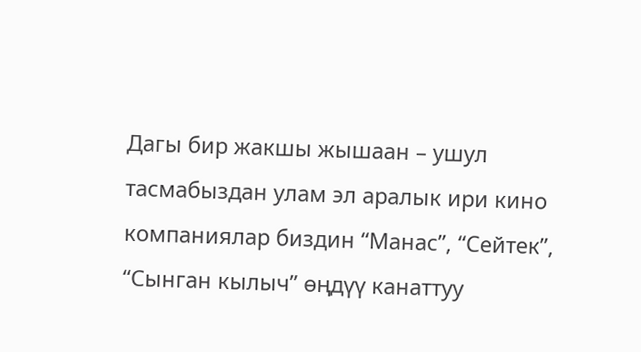Дагы бир жакшы жышаан – ушул тасмабыздан улам эл аралык ири кино компаниялар биздин “Манас”, “Сейтек”, “Сынган кылыч” өңдүү канаттуу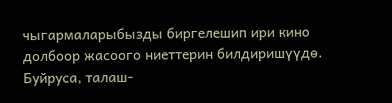чыгармаларыбызды биргелешип ири кино долбоор жасоого ниеттерин билдиришүүдө.
Буйруса, талаш-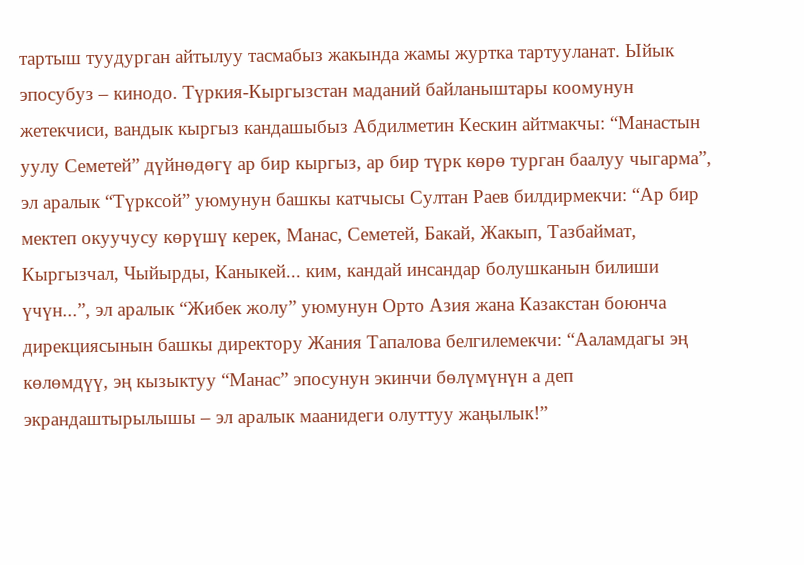тартыш туудурган айтылуу тасмабыз жакында жамы журтка тартууланат. Ыйык эпосубуз – кинодо. Түркия-Кыргызстан маданий байланыштары коомунун жетекчиси, вандык кыргыз кандашыбыз Абдилметин Кескин айтмакчы: “Манастын уулу Семетей” дүйнөдөгү ар бир кыргыз, ар бир түрк көрө турган баалуу чыгарма”, эл аралык “Түрксой” уюмунун башкы катчысы Султан Раев билдирмекчи: “Ар бир мектеп окуучусу көрүшү керек, Манас, Семетей, Бакай, Жакып, Тазбаймат, Кыргызчал, Чыйырды, Каныкей... ким, кандай инсандар болушканын билиши үчүн...”, эл аралык “Жибек жолу” уюмунун Орто Азия жана Казакстан боюнча дирекциясынын башкы директору Жания Тапалова белгилемекчи: “Ааламдагы эң көлөмдүү, эң кызыктуу “Манас” эпосунун экинчи бөлүмүнүн а деп экрандаштырылышы – эл аралык маанидеги олуттуу жаңылык!”